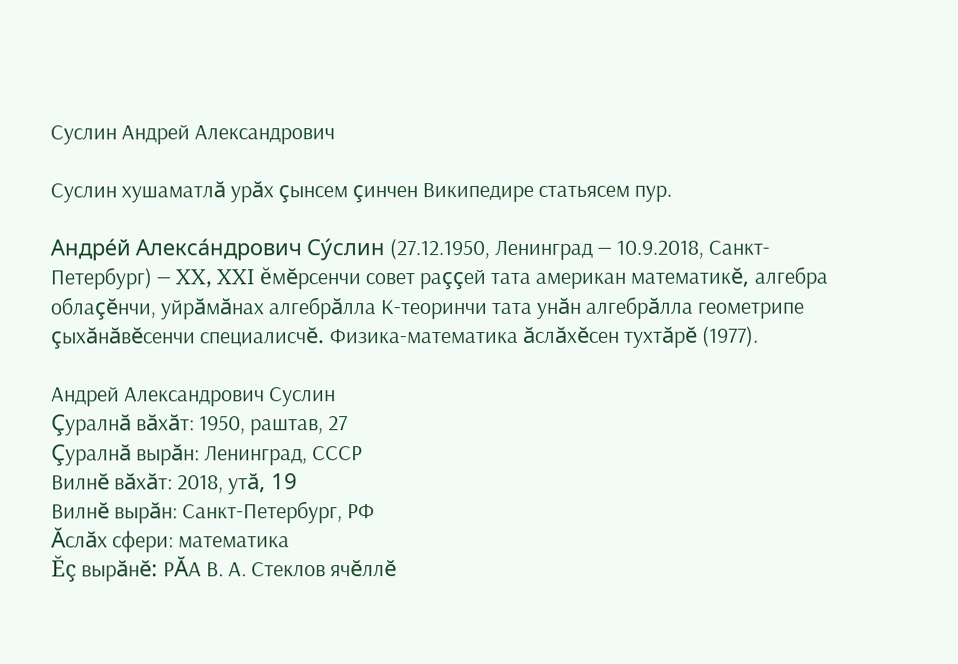Суслин Андрей Александрович

Суслин хушаматлă урăх çынсем çинчен Википедире статьясем пур.

Андре́й Алекса́ндрович Су́слин (27.12.1950, Ленинград — 10.9.2018, Санкт-Петербург) — XX, XXI ĕмĕрсенчи совет раççей тата американ математикĕ, алгебра облаçĕнчи, уйрăмăнах алгебрăлла К-теоринчи тата унăн алгебрăлла геометрипе çыхăнăвĕсенчи специалисчĕ. Физика-математика ăслăхĕсен тухтăрĕ (1977).

Андрей Александрович Суслин
Çуралнă вăхăт: 1950, раштав, 27
Çуралнă вырăн: Ленинград, СССР
Вилнĕ вăхăт: 2018, утă, 19
Вилнĕ вырăн: Санкт-Петербург, РФ
Ăслăх сфери: математика
Ĕç вырăнĕ: РĂА В. А. Стеклов ячĕллĕ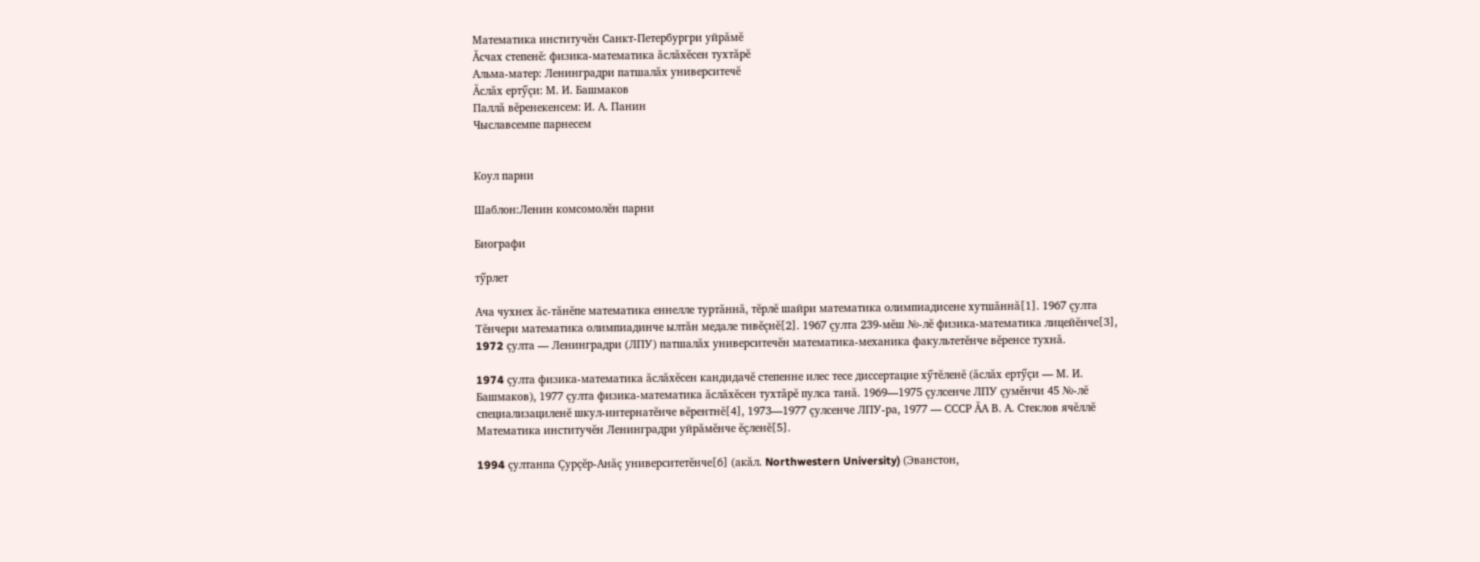Математика институчĕн Санкт-Петербургри уйрăмĕ
Ăсчах степенĕ: физика-математика ăслăхĕсен тухтăрĕ
Альма-матер: Ленинградри патшалăх университечĕ
Ăслăх ертӳçи: М. И. Башмаков
Паллă вĕренекенсем: И. А. Панин
Чыславсемпе парнесем


Коул парни

Шаблон:Ленин комсомолĕн парни

Биографи

тӳрлет

Ача чухнех ăс-тăнĕпе математика еннелле туртăннă, тĕрлĕ шайри математика олимпиадисене хутшăннă[1]. 1967 çулта Тĕнчери математика олимпиадинче ылтăн медале тивĕçнĕ[2]. 1967 çулта 239-мĕш №-лĕ физика-математика лицейĕнче[3], 1972 çулта — Ленинградри (ЛПУ) патшалăх университечĕн математика-механика факультетĕнче вĕренсе тухнă.

1974 çулта физика-математика ăслăхĕсен кандидачĕ степенне илес тесе диссертацие хӳтĕленĕ (ăслăх ертӳçи — М. И. Башмаков), 1977 çулта физика-математика ăслăхĕсен тухтăрĕ пулса танă. 1969—1975 çулсенче ЛПУ çумĕнчи 45 №-лĕ специализациленĕ шкул-интернатĕнче вĕрентнĕ[4], 1973—1977 çулсенче ЛПУ-ра, 1977 — СССР ĂА В. А. Стеклов ячĕллĕ Математика институчĕн Ленинградри уйрăмĕнче ĕçленĕ[5].

1994 çултанпа Çурçĕр-Анăç университетĕнче[6] (акăл. Northwestern University) (Эванстон,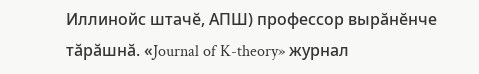Иллинойс штачĕ, АПШ) профессор вырăнĕнче тăрăшнă. «Journal of K-theory» журнал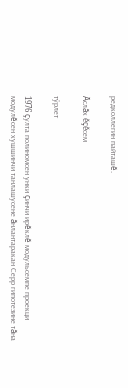редколлегин пайташĕ.

Ăслăх ĕçĕсем

тӳрлет

1976 çулта полиномсен унки çинчи ирĕклĕ модульсемпе проекци модулĕсен хушшинчи танлашусене ăнлантаракан Серр гипотезине тăна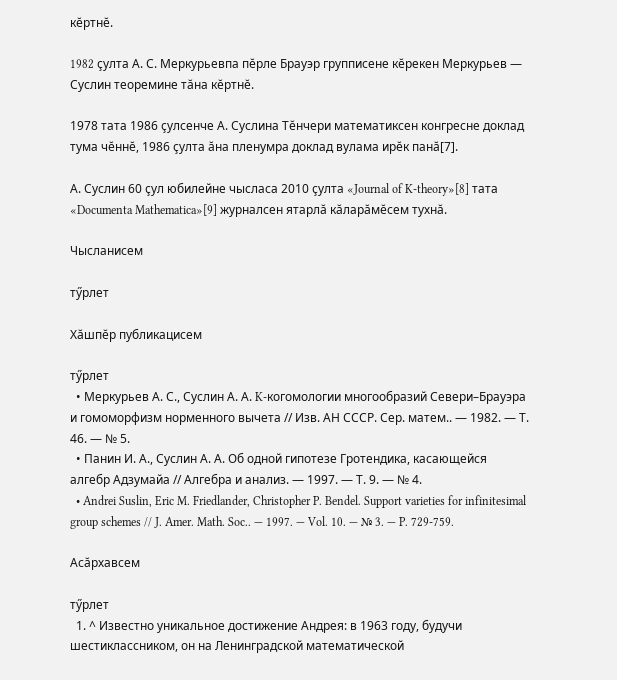кĕртнĕ.

1982 çулта А. С. Меркурьевпа пĕрле Брауэр групписене кĕрекен Меркурьев — Суслин теоремине тăна кĕртнĕ.

1978 тата 1986 çулсенче А. Суслина Тĕнчери математиксен конгресне доклад тума чĕннĕ, 1986 çулта ăна пленумра доклад вулама ирĕк панă[7].

А. Суслин 60 çул юбилейне чысласа 2010 çулта «Journal of K-theory»[8] тата «Documenta Mathematica»[9] журналсен ятарлă кăларăмĕсем тухнă.

Чысланисем

тӳрлет

Хăшпĕр публикацисем

тӳрлет
  • Меркурьев А. С., Суслин А. А. K-когомологии многообразий Севери–Брауэра и гомоморфизм норменного вычета // Изв. АН СССР. Сер. матем.. — 1982. — Т. 46. — № 5.
  • Панин И. А., Суслин А. А. Об одной гипотезе Гротендика, касающейся алгебр Адзумайа // Алгебра и анализ. — 1997. — Т. 9. — № 4.
  • Andrei Suslin, Eric M. Friedlander, Christopher P. Bendel. Support varieties for infinitesimal group schemes // J. Amer. Math. Soc.. — 1997. — Vol. 10. — № 3. — P. 729-759.

Асăрхавсем

тӳрлет
  1. ^ Известно уникальное достижение Андрея: в 1963 году, будучи шестиклассником, он на Ленинградской математической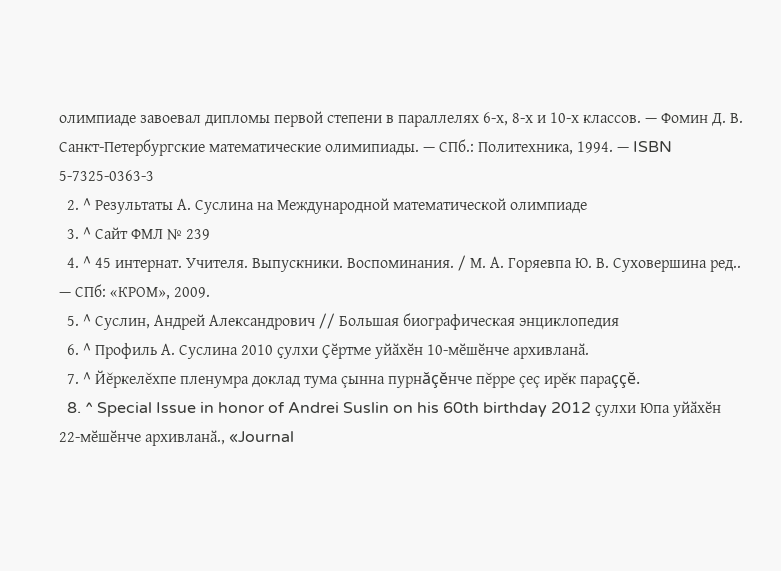олимпиаде завоевал дипломы первой степени в параллелях 6-х, 8-х и 10-х классов. — Фомин Д. В. Санкт-Петербургские математические олимипиады. — СПб.: Политехника, 1994. — ISBN 5-7325-0363-3
  2. ^ Результаты А. Суслина на Международной математической олимпиаде
  3. ^ Сайт ФМЛ № 239
  4. ^ 45 интернат. Учителя. Выпускники. Воспоминания. / М. А. Горяевпа Ю. В. Суховершина ред.. — СПб: «КРОМ», 2009.
  5. ^ Суслин, Андрей Александрович // Большая биографическая энциклопедия
  6. ^ Профиль А. Суслина 2010 ҫулхи Ҫӗртме уйӑхӗн 10-мӗшӗнче архивланӑ.
  7. ^ Йĕркелĕхпе пленумра доклад тума çынна пурнăçĕнче пĕрре çеç ирĕк параççĕ.
  8. ^ Special Issue in honor of Andrei Suslin on his 60th birthday 2012 ҫулхи Юпа уйӑхӗн 22-мӗшӗнче архивланӑ., «Journal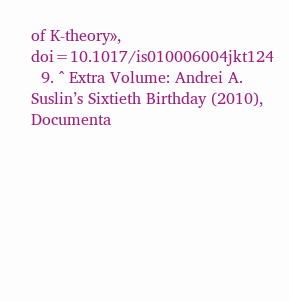of K-theory», doi=10.1017/is010006004jkt124
  9. ^ Extra Volume: Andrei A. Suslin’s Sixtieth Birthday (2010), Documenta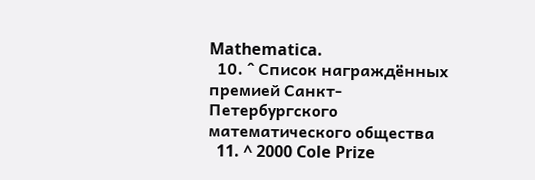Mathematica.
  10. ^ Список награждённых премией Санкт-Петербургского математического общества
  11. ^ 2000 Cole Prize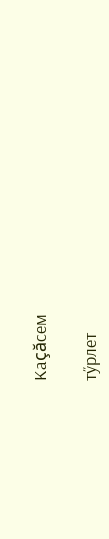Каçăсем

тӳрлет